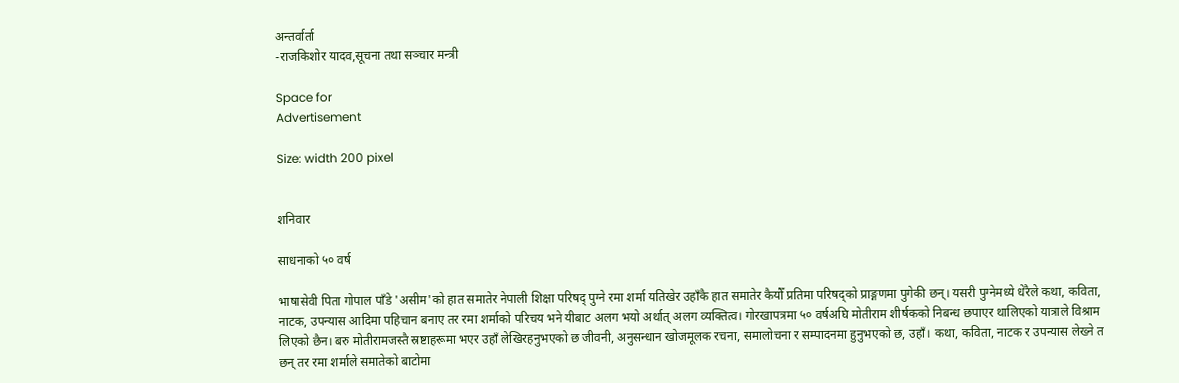अन्तर्वार्ता
-राजकिशोर यादव,सूचना तथा सञ्चार मन्त्री

Space for
Advertisement

Size: width 200 pixel


शनिवार

साधनाको ५० वर्ष

भाषासेवी पिता गोपाल पाँडे 'असीम'को हात समातेर नेपाली शिक्षा परिषद् पुग्ने रमा शर्मा यतिखेर उहाँकै हात समातेर कैयौँ प्रतिमा परिषद्को प्राङ्गणमा पुगेकी छन्। यसरी पुग्नेमध्ये धेरैले कथा, कविता, नाटक, उपन्यास आदिमा पहिचान बनाए तर रमा शर्माको परिचय भने यीबाट अलग भयो अर्थात् अलग व्यक्तित्व। गोरखापत्रमा ५० वर्षअघि मोतीराम शीर्षकको निबन्ध छपाएर थालिएको यात्राले विश्राम लिएको छैन। बरु मोतीरामजस्तै स्रष्टाहरूमा भएर उहाँ लेखिरहनुभएको छ जीवनी, अनुसन्धान खोजमूलक रचना, समालोचना र सम्पादनमा हुनुभएको छ, उहाँ। कथा, कविता, नाटक र उपन्यास लेख्ने त छन् तर रमा शर्माले समातेको बाटोमा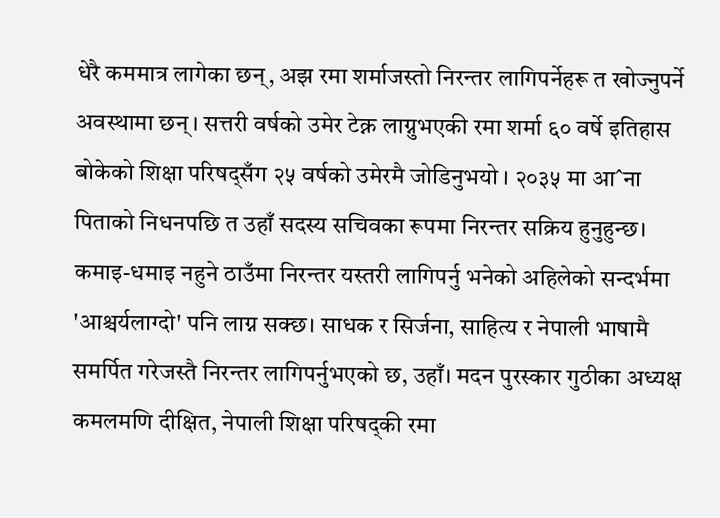धेरै कममात्र लागेका छन्, अझ रमा शर्माजस्तो निरन्तर लागिपर्नेहरू त खोज्नुपर्ने अवस्थामा छन्। सत्तरी वर्षको उमेर टेक्न लाग्नुभएकी रमा शर्मा ६० वर्षे इतिहास बोकेको शिक्षा परिषद्सँग २५ वर्षको उमेरमै जोडिनुभयो । २०३५ मा आˆना पिताको निधनपछि त उहाँ सदस्य सचिवका रूपमा निरन्तर सक्रिय हुनुहुन्छ। कमाइ-धमाइ नहुने ठाउँमा निरन्तर यस्तरी लागिपर्नु भनेको अहिलेको सन्दर्भमा 'आश्चर्यलाग्दो' पनि लाग्न सक्छ। साधक र सिर्जना, साहित्य र नेपाली भाषामै समर्पित गरेजस्तै निरन्तर लागिपर्नुभएको छ, उहाँ। मदन पुरस्कार गुठीका अध्यक्ष कमलमणि दीक्षित, नेपाली शिक्षा परिषद्की रमा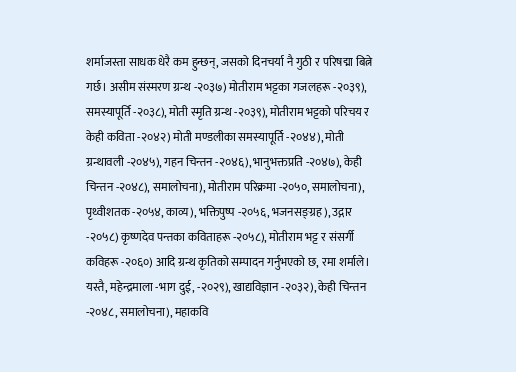शर्माजस्ता साधक धेरै कम हुन्छन्, जसको दिनचर्या नै गुठी र परिषद्मा बित्ने गर्छ। असीम संस्मरण ग्रन्थ -२०३७) मोतीराम भट्टका गजलहरू -२०३९), समस्यापूर्ति -२०३८), मोती स्मृति ग्रन्थ -२०३९), मोतीराम भट्टको परिचय र केही कविता -२०४२) मोती मण्डलीका समस्यापूर्ति -२०४४), मोती ग्रन्थावली -२०४५), गहन चिन्तन -२०४६), भानुभक्तप्रति -२०४७), केही चिन्तन -२०४८), समालोचना), मोतीराम परिक्रमा -२०५०, समालोचना), पृथ्वीशतक -२०५४, काव्य), भक्तिपुष्प -२०५६, भजनसङ्ग्रह), उद्गार -२०५८) कृष्णदेव पन्तका कविताहरू -२०५८), मोतीराम भट्ट र संसर्गी कविहरू -२०६०) आदि ग्रन्थ कृतिको सम्पादन गर्नुभएको छ, रमा शर्माले। यस्तै, महेन्द्रमाला -भाग दुई, -२०२९), खाद्यविज्ञान -२०३२), केही चिन्तन -२०४८, समालोचना), महाकवि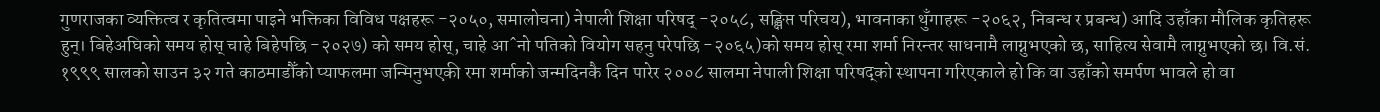गुणराजका व्यक्तित्व र कृतित्वमा पाइने भक्तिका विविध पक्षहरू -२०५०, समालोचना) नेपाली शिक्षा परिषद् -२०५८, सङ्क्षिप्त परिचय), भावनाका थुँगाहरू -२०६२, निबन्ध र प्रबन्ध) आदि उहाँका मौलिक कृतिहरू हुन्। बिहेअघिको समय होस् चाहे बिहेपछि -२०२७) को समय होस्, चाहे आˆनो पतिको वियोग सहनु परेपछि -२०६५)को समय होस् रमा शर्मा निरन्तर साधनामै लाग्नुभएको छ, साहित्य सेवामै लाग्नुभएको छ। वि.सं. १९९९ सालको साउन ३२ गते काठमाडौँको प्याफलमा जन्मिनुभएकी रमा शर्माको जन्मदिनकै दिन पारेर २००८ सालमा नेपाली शिक्षा परिषद्को स्थापना गरिएकाले हो कि वा उहाँको समर्पण भावले हो वा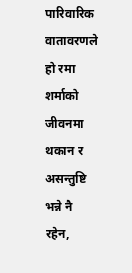पारिवारिक वातावरणले हो रमा शर्माको जीवनमा थकान र असन्तुष्टि भन्ने नै रहेन,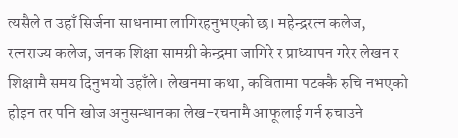त्यसैले त उहाँ सिर्जना साधनामा लागिरहनुभएको छ। महेन्द्ररत्न कलेज, रत्नराज्य कलेज, जनक शिक्षा सामग्री केन्द्रमा जागिरे र प्राध्यापन गरेर लेखन र शिक्षामै समय दिनुभयो उहाँले। लेखनमा कथा, कवितामा पटक्कै रुचि नभएको होइन तर पनि खोज अनुसन्धानका लेख-रचनामै आफूलाई गर्न रुचाउने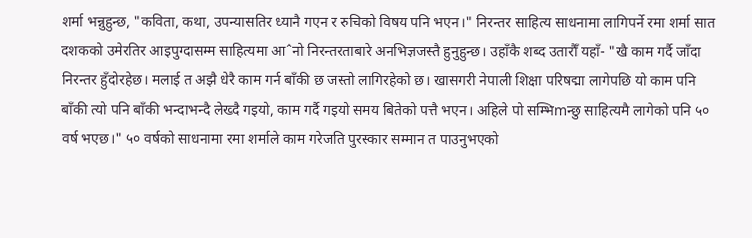शर्मा भन्नुहुन्छ, "कविता, कथा, उपन्यासतिर ध्यानै गएन र रुचिको विषय पनि भएन।" निरन्तर साहित्य साधनामा लागिपर्ने रमा शर्मा सात दशकको उमेरतिर आइपुग्दासम्म साहित्यमा आˆनो निरन्तरताबारे अनभिज्ञजस्तै हुनुहुन्छ। उहाँकै शब्द उतारौँ यहाँ- "खै काम गर्दै जाँदा निरन्तर हुँदोरहेछ। मलाई त अझै धेरै काम गर्न बाँकी छ जस्तो लागिरहेको छ। खासगरी नेपाली शिक्षा परिषद्मा लागेपछि यो काम पनि बाँकी त्यो पनि बाँकी भन्दाभन्दै लेख्दै गइयो, काम गर्दै गइयो समय बितेको पत्तै भएन। अहिले पो सम्भिmन्छु साहित्यमै लागेको पनि ५० वर्ष भएछ।" ५० वर्षको साधनामा रमा शर्माले काम गरेजति पुरस्कार सम्मान त पाउनुभएको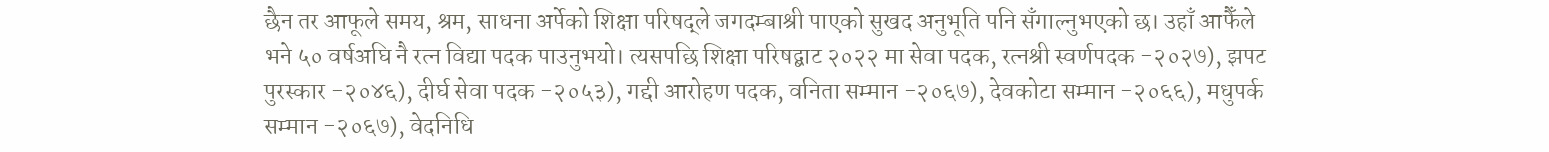छैन तर आफूले समय, श्रम, साधना अर्पेको शिक्षा परिषद्ले जगदम्बाश्री पाएको सुखद अनुभूति पनि सँगाल्नुभएको छ। उहाँ आफैँले भने ५० वर्षअघि नै रत्न विद्या पदक पाउनुभयो। त्यसपछि शिक्षा परिषद्बाट २०२२ मा सेवा पदक, रत्नश्री स्वर्णपदक -२०२७), झपट पुरस्कार -२०४६), दीर्घ सेवा पदक -२०५३), गद्दी आरोहण पदक, वनिता सम्मान -२०६७), देवकोटा सम्मान -२०६६), मधुपर्क सम्मान -२०६७), वेदनिधि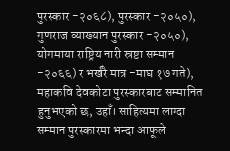पुरस्कार -२०६८), पुरस्कार -२०५०), गुणराज व्याख्यान पुरस्कार -२०५०), योगमाया राष्ट्रिय नारी स्रष्टा सम्मान -२०६६) र भर्खरै मात्र -माघ १७ गते), महाकवि देवकोटा पुरस्कारबाट सम्मानित हुनुभएको छ, उहाँ। साहित्यमा लाग्दा सम्मान पुरस्कारमा भन्दा आफूले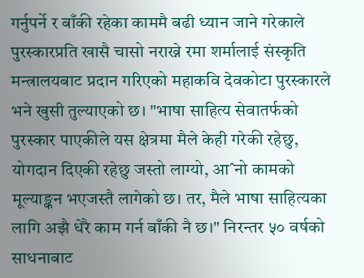गर्नुपर्ने र बाँकी रहेका काममै बढी ध्यान जाने गरेकाले पुरस्कारप्रति खासै चासो नराख्ने रमा शर्मालाई संस्कृति मन्त्रालयबाट प्रदान गरिएको महाकवि देवकोटा पुरस्कारले भने खुसी तुल्याएको छ। "भाषा साहित्य सेवातर्फको पुरस्कार पाएकीले यस क्षेत्रमा मैले केही गरेकी रहेछु, योगदान दिएकी रहेछु जस्तो लाग्यो, आˆनो कामको मूल्याङ्कन भएजस्तै लागेको छ। तर, मैले भाषा साहित्यका लागि अझै धेरै काम गर्न बाँकी नै छ।" निरन्तर ५० वर्षको साधनाबाट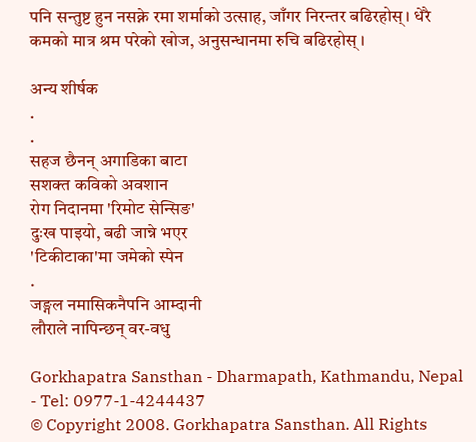पनि सन्तुष्ट हुन नसक्ने रमा शर्माको उत्साह, जाँगर निरन्तर बढिरहोस्। धेरै कमको मात्र श्रम परेको खोज, अनुसन्धानमा रुचि बढिरहोस् ।

अन्य शीर्षक
.
.
सहज छैनन् अगाडिका बाटा
सशक्त कविको अवशान
रोग निदानमा 'रिमोट सेन्सिङ'
दुःख पाइयो, बढी जान्ने भएर
'टिकीटाका'मा जमेको स्पेन
.
जङ्गल नमासिकनैपनि आम्दानी
लौराले नापिन्छन् वर-वधु

Gorkhapatra Sansthan - Dharmapath, Kathmandu, Nepal - Tel: 0977-1-4244437
© Copyright 2008. Gorkhapatra Sansthan. All Rights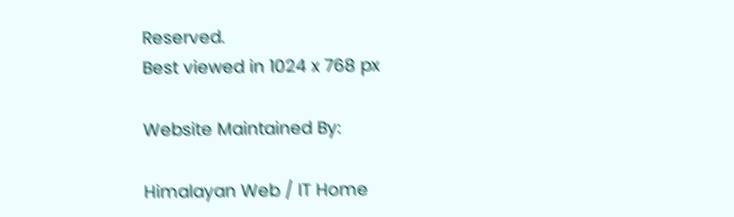Reserved.
Best viewed in 1024 x 768 px

Website Maintained By:

Himalayan Web / IT Home